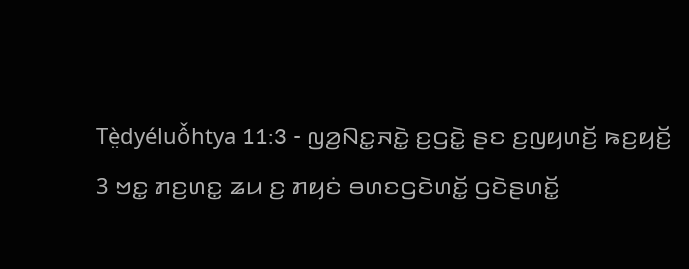Tè̤dyéluô̌htya 11:3 - ꤜꤤ꤬ꤡꤢ꤭ꤏꤢꤧ꤭ ꤢ꤬ꤞꤢꤧ꤭ ꤔꤢ ꤢ꤬ꤜꤟꤛꤢꤩ꤬ ꤒꤢ꤬ꤟꤢꤩ꤬
3 ꤠꤢ꤭ ꤊꤢ꤬ꤛꤢ꤭ ꤘꤣ ꤢ꤬ ꤊꤟꤢꤦ ꤋꤛꤢꤞꤢꤧꤛꤢꤩ꤭ ꤞꤢꤧꤔꤛꤢꤩ꤭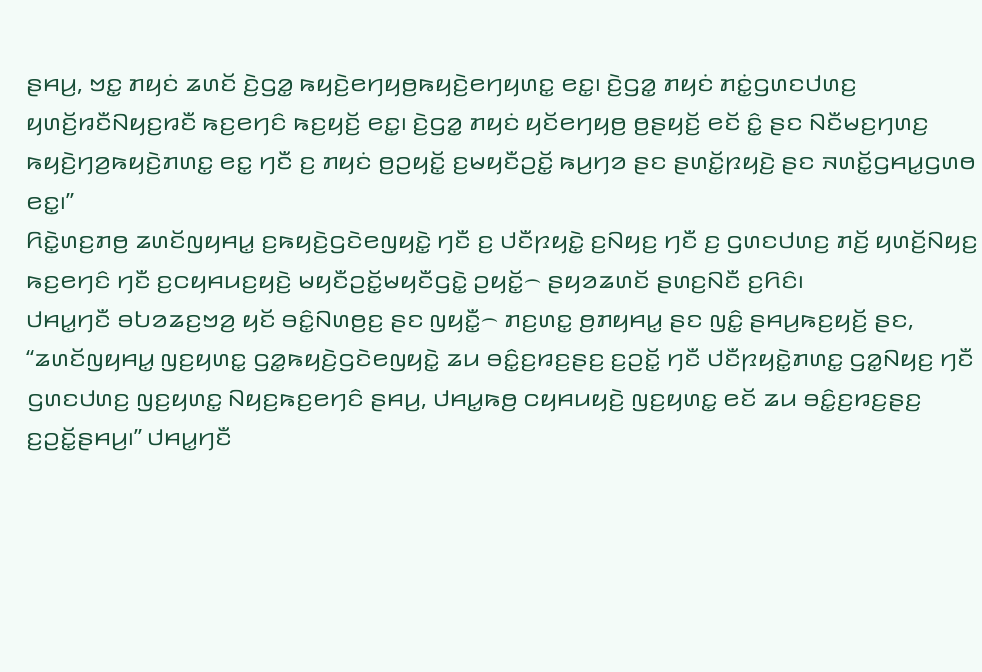ꤔꤌꤣ꤬, ꤠꤢ꤭ ꤊꤟꤢꤦ ꤘꤛꤢꤩ ꤢꤧ꤬ꤞꤤ꤭ ꤒꤟꤢꤧ꤬ꤕꤚꤟꤥ꤬ꤒꤟꤢꤧ꤬ꤕꤚꤟꤛꤢ꤭ ꤕꤢ꤭꤯ ꤢꤧ꤬ꤞꤤ꤭ ꤊꤟꤢꤦ ꤊꤢꤦ꤭ꤞꤛꤢꤓꤛꤢ꤬ ꤟꤛꤢꤩ꤬ꤙꤢꤪꤡꤟꤢ꤬ꤙꤢꤪ ꤒꤢ꤬ꤕꤚꤢꤨ ꤒꤢ꤬ꤟꤢꤩ꤬ ꤕꤢ꤭꤯ ꤢꤧ꤬ꤞꤤ꤭ ꤊꤟꤢꤦ ꤟꤢꤩꤕꤚꤟꤥ꤬ ꤥ꤬ꤔꤟꤢꤩ꤬ ꤕꤢꤩ ꤢꤨ꤭ ꤔꤢ ꤡꤢꤪꤗꤢ꤬ꤚꤛꤢ꤬ ꤒꤟꤢꤧ꤬ꤚꤤ꤬ꤒꤟꤢꤧ꤬ꤊꤛꤢ꤭ ꤕꤢ꤭ ꤚꤢꤪ ꤢ꤬ ꤊꤟꤢꤦ ꤥ꤬ꤑꤟꤢꤩ꤭ ꤢ꤬ꤗꤟꤢꤪꤑꤢꤩ꤭ ꤒꤣ꤬ꤚꤤ ꤔꤢ ꤔꤛꤢꤩ꤭ꤐꤟꤢꤧ꤬ ꤔꤢ ꤏꤛꤢꤩ꤭ꤞꤌꤣ꤭ꤞꤛꤥ ꤕꤢ꤭꤯”
ꤖꤢꤧ꤭ꤛꤢ꤬ꤊꤥ꤬ ꤘꤛꤢꤩꤜꤟꤌꤣ꤭ ꤢ꤬ꤒꤟꤢꤧ꤬ꤞꤢꤧꤕꤜꤟꤢꤧ꤭ ꤚꤢꤪ ꤢ꤬ ꤓꤢꤪꤐꤟꤢꤧ꤭ ꤢ꤬ꤡꤟꤢ꤬ ꤚꤢꤪ ꤢ꤬ ꤞꤛꤢꤓꤛꤢ꤬ ꤊꤢꤩ꤬ ꤟꤛꤢꤩ꤬ꤡꤟꤢ꤬ ꤒꤢ꤬ꤕꤚꤢꤨ ꤚꤢꤪ ꤢ꤬ꤍꤟꤌꤣꤢ꤬ꤟꤢꤧ꤬ ꤗꤟꤢꤪꤑꤢꤩ꤭ꤗꤟꤢꤪꤞꤢꤧ꤭ ꤑꤟꤢꤩ꤭꤮ ꤔꤟꤤꤘꤛꤢꤩ ꤔꤛꤢ꤬ꤡꤢꤪ ꤢ꤬ꤖꤢꤨ꤯
ꤓꤌꤣ꤭ꤚꤢꤪ ꤋꤝꤤꤘꤢ꤬ꤠꤤ꤬ ꤟꤢꤩ ꤋꤢꤨ꤭ꤡꤛꤥ꤬ꤢ꤬ ꤔꤢ ꤜꤟꤢꤪ꤭꤮ ꤊꤢ꤬ꤛꤢ꤭ ꤥ꤬ꤊꤟꤌꤣ꤭ ꤔꤢ ꤜꤢꤨ꤭ ꤔꤌꤣ꤬ꤒꤢ꤬ꤟꤢꤩ꤬ ꤔꤢ, “ꤘꤛꤢꤩꤜꤟꤌꤣ꤭ ꤜꤢ꤬ꤟꤛꤢ꤭ ꤞꤤ꤭ꤒꤟꤢꤧ꤬ꤞꤢꤧꤕꤜꤟꤢꤧ꤭ ꤘꤣ ꤋꤢꤨ꤭ꤢ꤬ꤙꤢ꤬ꤔꤢ꤬ ꤢ꤬ꤑꤢꤩ꤭ ꤚꤢꤪ ꤓꤢꤪꤐꤟꤢꤧ꤭ꤊꤛꤢ꤭ ꤞꤤ꤭ꤡꤟꤢ꤬ ꤚꤢꤪ ꤞꤛꤢꤓꤛꤢ꤬ ꤜꤢ꤬ꤟꤛꤢ꤭ ꤡꤟꤢ꤬ꤒꤢ꤬ꤕꤚꤢꤨ ꤔꤌꤣ꤬, ꤓꤌꤣ꤭ꤒꤥ꤬ ꤍꤟꤌꤣꤟꤢꤧ꤬ ꤜꤢ꤬ꤟꤛꤢ꤭ ꤕꤢꤩ ꤘꤣ ꤋꤢꤨ꤭ꤢ꤬ꤙꤢ꤬ꤔꤢ꤬ ꤢ꤬ꤑꤢꤩ꤭ꤔꤌꤣ꤬꤯” ꤓꤌꤣ꤭ꤚꤢꤪ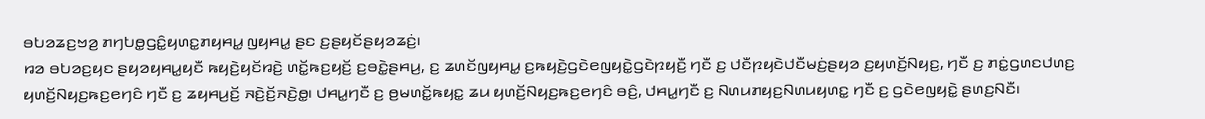ꤋꤝꤤꤘꤢ꤬ꤠꤤ꤬ ꤊꤚꤝꤥ꤭ꤞꤢꤨ꤭ꤟꤛꤢ꤭ꤊꤟꤌꤣ꤭ ꤜꤟꤌꤣ꤭ ꤔꤢ ꤢ꤬ꤔꤟꤢꤩꤔꤟꤤꤘꤢꤦ꤬꤯
ꤙꤤ ꤋꤝꤤꤢ꤬ꤟꤢ ꤔꤟꤤꤟꤌꤣ꤭ꤟꤢꤪ ꤒꤟꤢꤧ꤬ꤟꤢꤩꤙꤢꤧ꤬ ꤛꤢꤩ꤭ꤒꤢ꤬ꤟꤢꤩ꤬ ꤢ꤬ꤋꤢꤧ꤭ꤔꤌꤣ꤬, ꤢ꤬ ꤘꤛꤢꤩꤜꤟꤌꤣ꤭ ꤢ꤬ꤒꤟꤢꤧ꤬ꤞꤢꤧꤕꤜꤟꤢꤧ꤭ꤞꤢꤧꤐꤟꤢꤪ꤬ ꤚꤢꤪ ꤢ꤬ ꤓꤢꤪꤐꤟꤢꤧꤓꤢꤪꤗꤢꤦ꤬ꤔꤟꤤ ꤢ꤬ꤟꤛꤢꤩ꤬ꤡꤟꤢ꤬, ꤚꤢꤪ ꤢ꤬ ꤊꤢꤦ꤭ꤞꤛꤢꤓꤛꤢ꤬ ꤟꤛꤢꤩ꤬ꤡꤟꤢ꤬ꤒꤢ꤬ꤕꤚꤢꤨ ꤚꤢꤪ ꤢ꤬ ꤘꤟꤌꤣ꤬ꤢꤩ꤬ ꤏꤢꤧ꤬ꤢꤩ꤬ꤏꤢꤧ꤬ꤥ꤭꤯ ꤓꤌꤣ꤭ꤚꤢꤪ ꤢ꤬ ꤥ꤬ꤗꤛꤢꤩ꤭ꤒꤟꤢ꤭ ꤘꤣ ꤟꤛꤢꤩ꤬ꤡꤟꤢ꤬ꤒꤢ꤬ꤕꤚꤢꤨ ꤋꤢꤨ꤬, ꤓꤌꤣ꤭ꤚꤢꤪ ꤢ꤬ ꤡꤛꤣꤊꤟꤢ꤬ꤡꤛꤣꤟꤛꤢ꤭ ꤚꤢꤪ ꤢ꤬ ꤞꤢꤧꤕꤜꤟꤢꤧ꤭ ꤔꤛꤢ꤬ꤡꤢꤪ꤯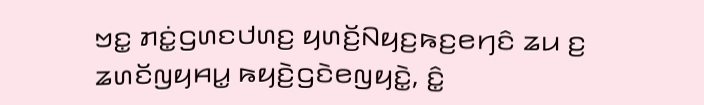ꤠꤢ꤭ ꤊꤢꤦ꤭ꤞꤛꤢꤓꤛꤢ꤬ ꤟꤛꤢꤩ꤬ꤡꤟꤢ꤬ꤒꤢ꤬ꤕꤚꤢꤨ ꤘꤣ ꤢ꤬ ꤘꤛꤢꤩꤜꤟꤌꤣ꤭ ꤒꤟꤢꤧ꤬ꤞꤢꤧꤕꤜꤟꤢꤧ꤭, ꤢꤨ꤭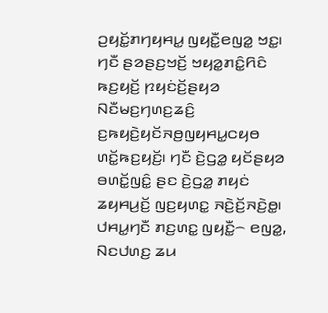ꤑꤟꤢꤩ꤭ꤊꤚꤟꤌꤣ꤭ ꤜꤟꤢꤪ꤭ꤕꤜꤤ꤭ ꤠꤢ꤭꤯
ꤚꤢꤪ ꤔꤤꤔꤢ꤬ꤠꤢꤩ꤬ ꤠꤟꤤ꤭ꤊꤢꤨ꤭ꤖꤢꤨ ꤒꤢ꤬ꤟꤢꤩ꤬ ꤐꤟꤢꤦꤢꤩ꤬ꤔꤟꤤ ꤡꤢꤪꤗꤢ꤬ꤚꤛꤢ꤬ꤘꤢꤨ꤬ ꤢ꤬ꤒꤟꤢꤧ꤬ꤟꤢꤩꤏꤥ꤬ꤜꤟꤌꤣ꤭ꤍꤟꤥ ꤛꤢꤩ꤭ꤒꤢ꤬ꤟꤢꤩ꤬꤯ ꤚꤢꤪ ꤢꤧ꤬ꤞꤤ꤭ ꤟꤢꤩꤔꤟꤤ ꤋꤛꤢꤩ꤭ꤜꤢꤨ꤭ ꤔꤢ ꤢꤧ꤬ꤞꤤ꤭ ꤊꤟꤢꤦ ꤘꤟꤌꤣ꤬ꤢꤩ꤬ ꤜꤢ꤬ꤟꤛꤢ꤭ ꤏꤢꤧ꤬ꤢꤩ꤬ꤏꤢꤧ꤬ꤥ꤭꤯ ꤓꤌꤣ꤭ꤚꤢꤪ ꤊꤢ꤬ꤛꤢ꤭ ꤜꤟꤢꤪ꤭꤮ ꤕꤜꤤ꤭, ꤡꤢꤓꤛꤢ꤬ ꤘꤣ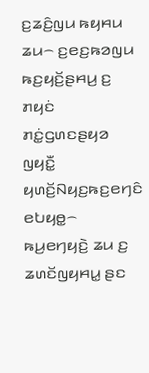ꤢ꤬ꤘꤢꤨ꤬ꤜꤣ ꤒꤟꤌꤣ ꤘꤣ꤮ ꤢ꤬ꤕꤢ꤬ꤒꤤꤜꤣ ꤒꤢ꤬ꤟꤢꤩ꤬ꤔꤌꤣ꤬ ꤢ꤬ ꤊꤟꤢꤦ ꤊꤢꤦ꤭ꤞꤛꤢꤔꤟꤤ ꤜꤟꤢꤪ꤭ ꤟꤛꤢꤩ꤬ꤡꤟꤢ꤬ꤒꤢ꤬ꤕꤚꤢꤨ ꤕꤝꤟꤥ꤭꤮ ꤒꤣ꤬ꤕꤚꤟꤢꤧ꤬ ꤘꤣ ꤢ꤬ ꤘꤛꤢꤩꤜꤟꤌꤣ꤭ ꤔꤢ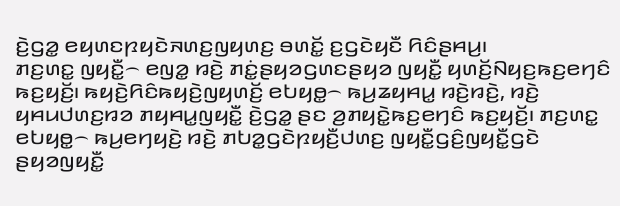ꤢꤧ꤬ꤞꤤ꤭ ꤕꤟꤛꤢꤐꤟꤢꤧꤏꤛꤢ꤬ꤜꤟꤛꤢ꤬ ꤋꤛꤢꤩ꤭ ꤢ꤬ꤞꤢꤧꤟꤢꤪ ꤖꤢꤨꤔꤌꤣ꤬꤯
ꤊꤢ꤬ꤛꤢ꤭ ꤜꤟꤢꤪ꤭꤮ ꤕꤜꤤ꤭ ꤙꤢꤧ꤬ ꤊꤢꤦ꤭ꤔꤟꤤꤞꤛꤢꤔꤟꤤ ꤜꤟꤢꤪ꤭ ꤟꤛꤢꤩ꤬ꤡꤟꤢ꤬ꤒꤢ꤬ꤕꤚꤢꤨ ꤒꤢ꤬ꤟꤢꤩ꤬꤯ ꤒꤟꤢꤧ꤬ꤖꤢꤨꤒꤟꤢꤧ꤬ꤜꤟꤛꤢꤩ꤬ ꤕꤝꤟꤥ꤭꤮ ꤒꤣ꤬ꤘꤟꤌꤣ꤭ ꤙꤢꤧ꤬ꤙꤢꤧ꤬, ꤙꤢꤧ꤬ ꤟꤌꤣꤓꤛꤢ꤬ꤙꤤ ꤊꤟꤌꤣ꤭ꤜꤟꤢꤪ꤭ ꤢꤧ꤬ꤞꤤ꤭ ꤔꤢ ꤤ꤬ꤊꤟꤢꤧ꤭ꤒꤢ꤬ꤕꤚꤢꤨ ꤒꤢ꤬ꤟꤢꤩ꤬꤯ ꤊꤢ꤬ꤛꤢ꤭ ꤕꤝꤟꤥ꤭꤮ ꤒꤣ꤬ꤕꤚꤟꤢꤧ꤬ ꤙꤢꤧ꤬ ꤊꤝꤤ꤭ꤞꤢꤧꤐꤟꤢꤪ꤬ꤓꤛꤢ꤬ ꤜꤟꤢꤪ꤭ꤞꤢꤨ꤬ꤜꤟꤢꤪ꤭ꤞꤢꤧ ꤔꤟꤤꤜꤟꤢꤪ꤭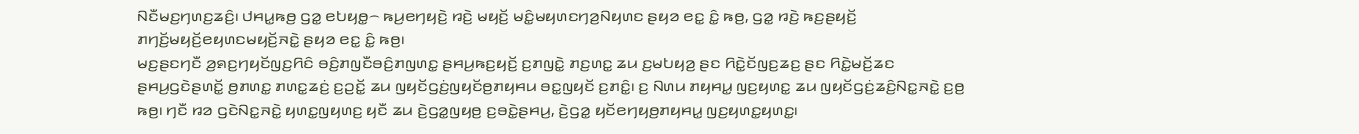ꤡꤢꤪꤗꤢ꤬ꤚꤛꤢ꤬ꤘꤢꤨ꤬꤯ ꤓꤌꤣ꤭ꤒꤥ꤬ ꤞꤤ꤭ ꤕꤝꤟꤥ꤭꤮ ꤒꤣ꤬ꤕꤚꤟꤢꤧ꤬ ꤙꤢꤧ꤬ ꤗꤟꤢꤩ꤬ ꤗꤢꤨ꤭ꤗꤟꤛꤢꤚꤤ꤬ꤡꤟꤛꤢ ꤔꤟꤤ ꤕꤢ꤭ ꤢꤨ꤭ ꤒꤥ꤬, ꤞꤤ꤭ ꤙꤢꤧ꤬ ꤒꤢ꤬ꤔꤟꤢꤩ꤬ ꤊꤚꤢꤩ꤬ꤗꤟꤢꤩ꤬ꤕꤟꤛꤢꤗꤟꤢꤩ꤬ꤏꤢꤧ꤭ ꤔꤟꤤ ꤕꤢ꤭ ꤢꤨ꤭ ꤒꤥ꤬꤯
ꤗꤢ꤬ꤔꤢꤚꤢꤪ ꤤ꤬ꤎꤢ꤬ꤚꤟꤢꤩꤜꤢ꤬ꤖꤢꤨ ꤋꤢꤨ꤬ꤊꤜꤢꤪꤋꤢꤨ꤬ꤊꤜꤛꤢ꤭ ꤔꤌꤣ꤬ꤒꤢ꤬ꤟꤢꤩ꤬ ꤢ꤬ꤊꤜꤢꤧ꤭ ꤊꤢ꤬ꤛꤢ꤭ ꤘꤣ ꤢ꤬ꤗꤝꤟꤤ꤬ ꤔꤢ ꤖꤢꤧ꤭ꤢꤩꤜꤢ꤬ꤘꤢ꤬ ꤔꤢ ꤖꤢꤧ꤭ꤗꤢꤩ꤬ꤘꤢ ꤔꤌꤣ꤬ꤞꤢꤧꤔꤛꤢꤩ꤭ ꤥ꤬ꤊꤛꤢ꤭ ꤊꤛꤢ꤭ꤘꤢꤦ꤬ ꤢ꤬ꤑꤢꤩ꤭ ꤘꤣ ꤜꤟꤢꤩꤞꤢꤦ꤬ꤜꤟꤢꤩꤥ꤬ꤊꤟꤌꤣ ꤋꤢ꤭ꤜꤟꤢꤩ ꤢ꤬ꤊꤢꤨ꤭꤯ ꤢ꤬ ꤡꤛꤣ ꤊꤟꤌꤣ꤭ ꤜꤢ꤬ꤟꤛꤢ꤭ ꤘꤣ ꤜꤟꤢꤩꤞꤢꤦ꤬ꤘꤢꤨ꤬ꤡꤢ꤭ꤏꤢꤧ꤭ ꤢ꤬ꤥ꤬ ꤒꤥ꤬꤯ ꤚꤢꤪ ꤙꤤ ꤞꤢꤧꤡꤢ꤭ꤏꤢꤧ꤭ ꤟꤛꤢ꤭ꤜꤟꤛꤢ꤬ ꤟꤢꤪ ꤘꤣ ꤢꤧ꤬ꤞꤤ꤭ꤜꤟꤥ꤬ ꤢ꤬ꤋꤢꤧ꤭ꤔꤌꤣ꤬, ꤢꤧ꤬ꤞꤤ꤭ ꤟꤢꤩꤕꤚꤟꤥ꤬ꤊꤟꤌꤣ꤭ ꤜꤢ꤬ꤟꤛꤢ꤭ꤟꤛꤢ꤭꤯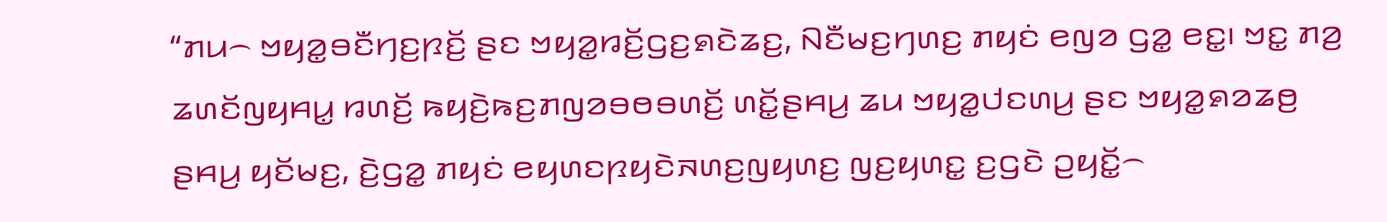“ꤊꤣ꤮ ꤠꤟꤤ꤭ꤋꤢꤪꤚꤢ꤬ꤐꤢꤩ꤬ ꤔꤢ ꤠꤟꤤ꤭ꤙꤢꤩ꤬ꤞꤢ꤬ꤎꤢꤧꤘꤢ꤬, ꤡꤢꤪꤗꤢ꤬ꤚꤛꤢ꤬ ꤊꤟꤢꤦ ꤕꤜꤤ ꤞꤤ꤭ ꤕꤢ꤭꤯ ꤠꤢ꤭ ꤊꤤ꤬ ꤘꤛꤢꤩꤜꤟꤌꤣ꤭ ꤙꤛꤢꤩ꤬ ꤒꤟꤢꤧ꤬ꤒꤢ꤬ꤊꤜꤤꤋꤥꤋꤛꤢꤩ꤬ ꤛꤢꤩ꤭ꤔꤌꤣ꤬ ꤘꤣ ꤠꤟꤤ꤭ꤓꤢꤛꤣ꤬ ꤔꤢ ꤠꤟꤤ꤭ꤎꤤꤘꤥ꤬ ꤔꤌꤣ꤬ ꤟꤢꤩꤗꤢ꤬, ꤢꤧ꤬ꤞꤤ꤭ ꤊꤟꤢꤦ ꤕꤟꤛꤢꤐꤟꤢꤧꤏꤛꤢ꤬ꤜꤟꤛꤢ꤬ ꤜꤢ꤬ꤟꤛꤢ꤭ ꤢ꤬ꤞꤢꤧ ꤑꤟꤢꤩ꤭꤮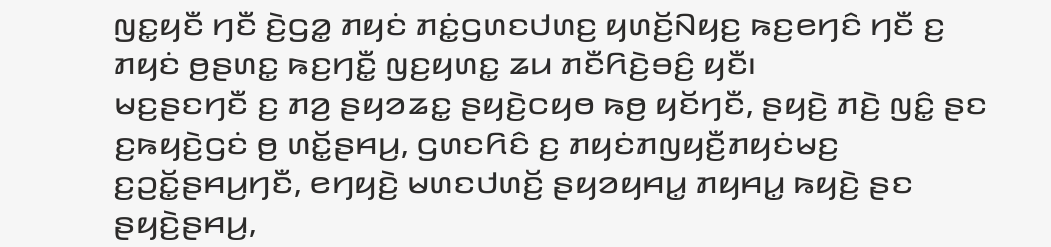ꤜꤢ꤭ꤟꤢꤪ ꤚꤢꤪ ꤢꤧ꤬ꤞꤤ꤭ ꤊꤟꤢꤦ ꤊꤢꤦ꤭ꤞꤛꤢꤓꤛꤢ꤬ ꤟꤛꤢꤩ꤬ꤡꤟꤢ꤬ ꤒꤢ꤬ꤕꤚꤢꤨ ꤚꤢꤪ ꤢ꤬ ꤊꤟꤢꤦ ꤥ꤬ꤔꤛꤢ꤭ ꤒꤢ꤬ꤚꤢꤪ꤭ ꤜꤢ꤬ꤟꤛꤢ꤭ ꤘꤣ ꤊꤢꤪꤖꤢꤧ꤬ꤋꤢꤨ꤬ ꤟꤢꤪ꤯
ꤗꤢ꤬ꤔꤢꤚꤢꤪ ꤢ꤬ ꤊꤤ꤬ ꤔꤟꤤꤘꤢ꤭ ꤔꤟꤢꤧ꤬ꤍꤟꤥ ꤒꤥ꤬ ꤟꤢꤩꤚꤢꤪ, ꤔꤟꤢꤧ꤬ ꤊꤢꤧ꤬ ꤜꤢꤨ꤭ ꤔꤢ ꤢ꤬ꤒꤟꤢꤧ꤬ꤞꤢꤦ ꤥ꤬ ꤛꤢꤩ꤭ꤔꤌꤣ꤬, ꤞꤛꤢꤖꤢꤨ ꤢ꤬ ꤊꤟꤢꤦꤊꤜꤟꤢꤪ꤬ꤊꤟꤢꤦꤗꤢ꤬ ꤢ꤬ꤑꤢꤩ꤭ꤔꤌꤣ꤬ꤚꤢꤪ, ꤕꤚꤟꤢꤧ꤬ ꤗꤛꤢꤓꤛꤢꤩ꤬ ꤔꤟꤤꤟꤌꤣ꤭ ꤊꤟꤌꤣ꤭ ꤒꤟꤢꤧ꤬ ꤔꤢ ꤔꤟꤢꤧ꤬ꤔꤌꤣ꤬,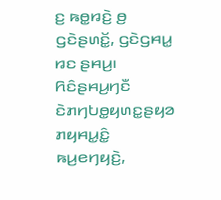ꤢ꤬ ꤒꤥ꤭ꤙꤢꤧ꤬ ꤥ꤬ ꤞꤢꤧꤔꤛꤢꤩ꤭, ꤞꤢꤧꤞꤌꤣ꤭ ꤙꤢ ꤔꤌꤣ꤬꤯ ꤖꤢꤨꤔꤌꤣ꤬ꤚꤢꤪ ꤢꤧꤊꤚꤝꤥ꤭ꤟꤛꤢ꤭ꤔꤟꤤ ꤊꤟꤌꤣ꤭ꤢꤨ꤭ ꤒꤣ꤬ꤕꤚꤟꤢꤧ꤬,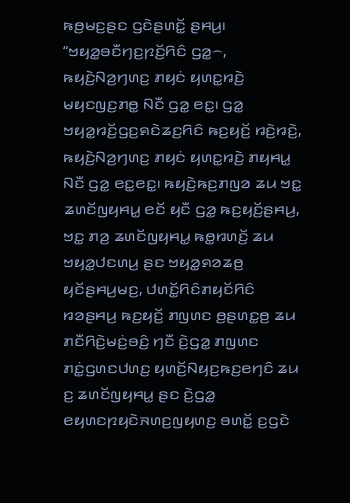ꤒꤥ꤬ꤗꤢ꤬ꤔꤢ ꤞꤢꤧꤔꤛꤢꤩ꤭ ꤔꤌꤣ꤬꤯
“ꤠꤟꤤ꤭ꤋꤢꤪꤚꤢ꤬ꤐꤢꤩ꤬ꤖꤢꤨ ꤞꤤ꤭꤮, ꤒꤟꤢꤧ꤬ꤡꤤ꤬ꤚꤛꤢ꤬ ꤊꤟꤢꤦ ꤟꤛꤢ꤭ꤙꤢꤧ꤬ ꤗꤟꤢꤜꤢ꤬ꤊꤥ꤭ ꤡꤢꤪ ꤞꤤ꤭ ꤕꤢ꤭꤯ ꤞꤤ꤭ ꤠꤟꤤ꤭ꤙꤢꤩ꤬ꤞꤢ꤬ꤎꤢꤧꤘꤢ꤬ꤖꤢꤨ ꤒꤢ꤬ꤟꤢꤩ꤬ ꤙꤢꤧ꤬ꤙꤢꤧ꤬, ꤒꤟꤢꤧ꤬ꤡꤤ꤬ꤚꤛꤢ꤬ ꤊꤟꤢꤦ ꤟꤛꤢ꤭ꤙꤢꤧ꤬ ꤊꤟꤌꤣ꤭ ꤡꤢꤪ ꤞꤤ꤭ ꤕꤢ꤭ꤕꤢ꤭꤯ ꤒꤟꤢꤧ꤬ꤒꤢ꤬ꤊꤜꤤ ꤘꤣ ꤠꤢ꤭ ꤘꤛꤢꤩꤜꤟꤌꤣ꤭ ꤕꤢꤩ ꤟꤢꤪ ꤞꤤ꤭ ꤒꤢ꤬ꤟꤢꤩ꤬ꤔꤌꤣ꤬, ꤠꤢ꤭ ꤊꤤ꤬ ꤘꤛꤢꤩꤜꤟꤌꤣ꤭ ꤒꤥ꤭ꤙꤛꤢꤩ꤬ ꤘꤣ ꤠꤟꤤ꤭ꤓꤢꤛꤣ꤬ ꤔꤢ ꤠꤟꤤ꤭ꤎꤤꤘꤥ꤬ ꤟꤢꤩꤔꤌꤣ꤬ꤗꤢ꤬, ꤓꤛꤢꤩ꤭ꤖꤢꤨꤊꤟꤢꤩꤖꤢꤨ ꤙꤤꤔꤌꤣ꤬ ꤒꤢ꤬ꤟꤢꤩ꤬ ꤊꤜꤛꤢ ꤥ꤬ꤔꤛꤢ꤭ꤥ꤬ ꤘꤣ ꤊꤢꤪꤖꤢꤧ꤬ꤗꤢꤦ꤬ꤋꤢꤨ꤬ ꤚꤢꤪ ꤢꤧ꤬ꤞꤤ꤭ ꤊꤜꤛꤢ ꤊꤢꤦ꤭ꤞꤛꤢꤓꤛꤢ꤬ ꤟꤛꤢꤩ꤬ꤡꤟꤢ꤬ꤒꤢ꤬ꤕꤚꤢꤨ ꤘꤣ ꤢ꤬ ꤘꤛꤢꤩꤜꤟꤌꤣ꤭ ꤔꤢ ꤢꤧ꤬ꤞꤤ꤭ ꤕꤟꤛꤢꤐꤟꤢꤧꤏꤛꤢ꤬ꤜꤟꤛꤢ꤬ ꤋꤛꤢꤩ꤭ ꤢ꤬ꤞꤢꤧ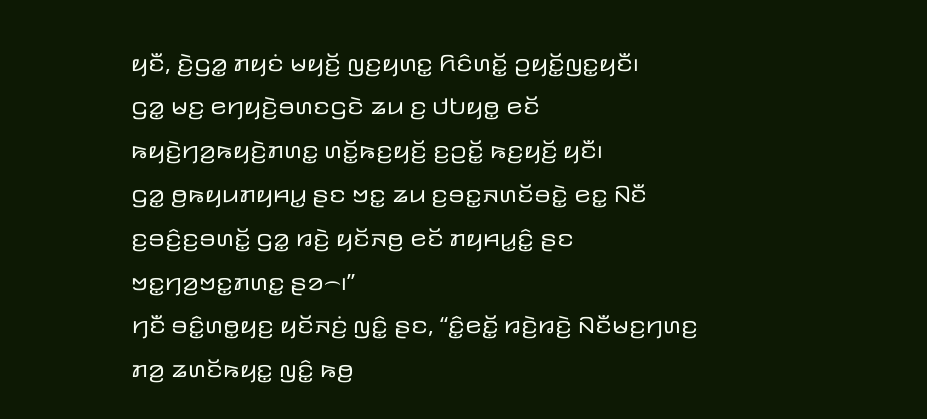ꤟꤢꤪ, ꤢꤧ꤬ꤞꤤ꤭ ꤊꤟꤢꤦ ꤗꤟꤢꤩ꤬ ꤜꤢ꤬ꤟꤛꤢ꤭ ꤖꤢꤨꤛꤢꤩ꤭ ꤑꤟꤢꤩ꤭ꤜꤢ꤭ꤟꤢꤪ꤯
ꤞꤤ꤭ ꤗꤢ꤬ ꤕꤚꤟꤢꤧ꤬ꤋꤛꤢꤞꤢꤧ ꤘꤣ ꤢ꤬ ꤓꤝꤟꤥ꤭ ꤕꤢꤩ ꤒꤟꤢꤧ꤬ꤚꤤ꤬ꤒꤟꤢꤧ꤬ꤊꤛꤢ꤭ ꤛꤢꤩ꤭ꤒꤢ꤬ꤟꤢꤩ꤬ ꤢ꤬ꤑꤢꤩ꤭ ꤒꤢ꤬ꤟꤢꤩ꤬ ꤟꤢꤪ꤯
ꤞꤤ꤭ ꤥ꤬ꤒꤟꤣꤊꤟꤌꤣ꤭ ꤔꤢ ꤠꤢ꤭ ꤘꤣ ꤢ꤬ꤋꤢ꤭ꤏꤛꤢꤩꤋꤢꤧ꤭ ꤕꤢ꤭ ꤡꤢꤪ ꤢ꤬ꤋꤢꤨ꤬ꤢ꤬ꤋꤛꤢꤩ꤭ ꤞꤤ꤭ ꤙꤢꤧ꤬ ꤟꤢꤩꤏꤥ꤬ ꤕꤢꤩ ꤊꤟꤌꤣ꤭ꤢꤨ꤭ ꤔꤢ ꤠꤢ꤭ꤚꤤ꤬ꤠꤢ꤭ꤊꤛꤢ꤭ ꤔꤤ꤮꤯”
ꤚꤢꤪ ꤋꤢꤨ꤭ꤛꤥ꤭ꤟꤢ꤬ ꤟꤢꤩꤏꤢꤦ꤬ ꤜꤢꤨ꤭ ꤔꤢ, “ꤢꤨ꤭ꤕꤢꤩ꤭ ꤙꤢꤧ꤬ꤙꤢꤧ꤬ ꤡꤢꤪꤗꤢ꤬ꤚꤛꤢ꤬ ꤊꤤ꤬ ꤘꤛꤢꤩꤒꤟꤢ꤭ ꤜꤢꤨ꤭ ꤒꤥ꤬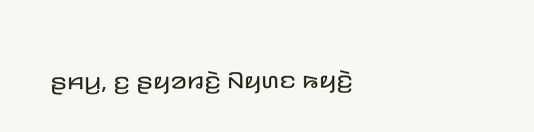ꤔꤌꤣ꤬, ꤢ꤬ ꤔꤟꤤꤙꤢꤧ꤬ ꤡꤟꤛꤢ ꤒꤟꤢꤧ꤬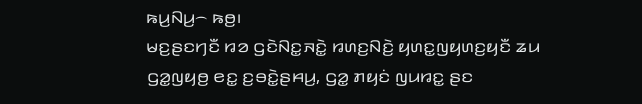ꤒꤣ꤬ꤡꤣ꤬꤮ ꤒꤥ꤬꤯
ꤗꤢ꤬ꤔꤢꤚꤢꤪ ꤙꤤ ꤞꤢꤧꤡꤢ꤭ꤏꤢꤧ꤭ ꤙꤛꤢ꤬ꤡꤢꤧ꤬ ꤟꤛꤢ꤭ꤜꤟꤛꤢ꤬ꤟꤢꤪ ꤘꤣ ꤞꤤ꤭ꤜꤟꤥ꤬ ꤕꤢ꤭ ꤢ꤬ꤋꤢꤧ꤭ꤔꤌꤣ꤬, ꤞꤤ꤭ ꤊꤟꤢꤦ ꤜꤣꤙꤢ꤭ ꤔꤢ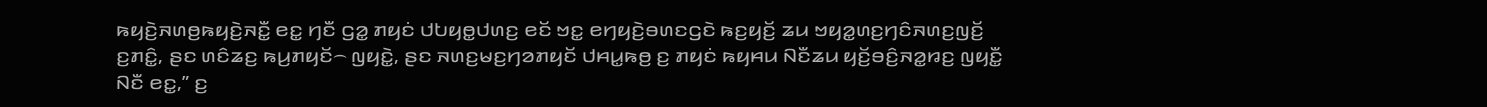ꤒꤟꤢꤧ꤬ꤏꤛꤥ꤬ꤒꤟꤢꤧ꤬ꤏꤢꤪ꤭ ꤕꤢ꤭ ꤚꤢꤪ ꤞꤤ꤭ ꤊꤟꤢꤦ ꤓꤝꤟꤥ꤭ꤓꤛꤢ꤬ ꤕꤢꤩ ꤠꤢ꤭ ꤕꤚꤟꤢꤧ꤬ꤋꤛꤢꤞꤢꤧ ꤒꤢ꤬ꤟꤢꤩ꤬ ꤘꤣ ꤠꤟꤤ꤭ꤛꤢ꤬ꤚꤢꤨꤏꤛꤢ꤬ꤜꤢꤩ꤬ ꤢ꤬ꤊꤢꤨ꤭, ꤔꤢ ꤛꤢꤨꤘꤢ꤬ ꤒꤣ꤬ꤊꤟꤢꤩ꤮ ꤜꤟꤢꤧ꤭, ꤔꤢ ꤏꤛꤢ꤬ꤗꤢ꤬ꤚꤤꤊꤟꤢꤩ ꤓꤌꤣ꤭ꤒꤥ꤬ ꤢ꤬ ꤊꤟꤢꤦ ꤒꤟꤌꤣ ꤡꤢꤪꤘꤣ ꤟꤢꤩ꤬ꤋꤢꤨ꤬ꤏꤤ꤭ꤙꤢ꤬ ꤜꤟꤢꤪ꤭ ꤡꤢꤪ ꤕꤢ꤭,” ꤢ꤬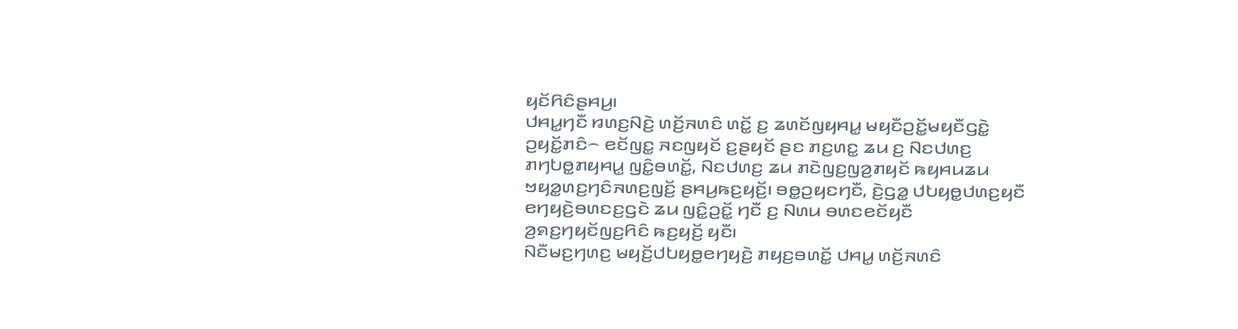ꤟꤢꤩꤖꤢꤨꤔꤌꤣ꤬꤯
ꤓꤌꤣ꤭ꤚꤢꤪ ꤙꤛꤢ꤬ꤡꤢꤧ꤬ ꤛꤢꤩ꤬ꤏꤛꤢꤨ ꤛꤢꤩ꤭ ꤢ꤬ ꤘꤛꤢꤩꤜꤟꤌꤣ꤭ ꤗꤟꤢꤪꤑꤢꤩ꤭ꤗꤟꤢꤪꤞꤢꤧ꤭ ꤑꤟꤢꤩ꤭ꤊꤢꤨ꤮ ꤕꤢꤩꤜꤢ꤭ ꤏꤢꤜꤟꤢꤩ ꤢ꤬ꤔꤟꤢꤩ ꤔꤢ ꤊꤢ꤬ꤛꤢ꤭ ꤘꤣ ꤢ꤬ ꤡꤢꤓꤛꤢ꤬ ꤊꤚꤝꤥ꤭ꤊꤟꤌꤣ꤭ ꤜꤢꤨ꤭ꤋꤛꤢꤩ꤭, ꤡꤢꤓꤛꤢ꤬ ꤘꤣ ꤊꤢꤧꤜꤢ꤬ꤜꤤ꤬ꤊꤟꤢꤩ ꤒꤟꤌꤣꤘꤣ ꤠꤟꤤ꤭ꤛꤢ꤬ꤚꤢꤨꤏꤛꤢ꤬ꤜꤢꤩ꤬ ꤔꤌꤣ꤬ꤒꤢ꤬ꤟꤢꤩ꤬꤯ ꤋꤥ꤭ꤑꤟꤢꤚꤢꤪ, ꤢꤧ꤬ꤞꤤ꤭ ꤓꤝꤟꤥ꤭ꤓꤛꤢ꤬ꤟꤢꤪ ꤕꤚꤟꤢꤧ꤬ꤋꤛꤢꤢ꤬ꤞꤢꤧ ꤘꤣ ꤜꤢꤨ꤭ꤑꤢꤩ꤭ ꤚꤢꤪ ꤢ꤬ ꤡꤛꤣ ꤋꤛꤢꤕꤢꤩꤟꤢꤪ ꤤ꤬ꤎꤢ꤬ꤚꤟꤢꤩꤜꤢ꤬ꤖꤢꤨ ꤒꤢ꤬ꤟꤢꤩ꤬ ꤟꤢꤪ꤯
ꤡꤢꤪꤗꤢ꤬ꤚꤛꤢ꤬ ꤗꤟꤢꤩ꤬ꤓꤝꤟꤥ꤭ꤕꤚꤟꤢꤧ꤬ ꤊꤟꤢ꤬ꤋꤛꤢꤩ꤭ ꤓꤌꤣ꤭ ꤛꤢꤩ꤬ꤏꤛꤢꤨ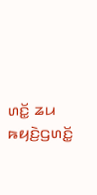ꤛꤢꤩ꤭ ꤘꤣ ꤒꤟꤢꤧ꤬ꤞꤛꤢꤩ꤭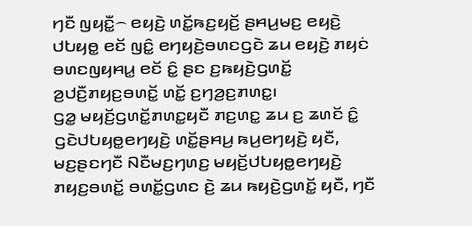ꤚꤢꤪ ꤜꤟꤢꤪ꤭꤮ ꤕꤟꤢꤧ꤬ ꤛꤢꤩ꤭ꤒꤢ꤬ꤟꤢꤩ꤬ ꤔꤌꤣ꤬ꤗꤢ꤬ ꤕꤟꤢꤧ꤬ ꤓꤝꤟꤥ꤭ ꤕꤢꤩ ꤜꤢꤨ꤭ ꤕꤚꤟꤢꤧ꤬ꤋꤛꤢꤞꤢꤧ ꤘꤣ ꤕꤟꤢꤧ꤬ ꤊꤟꤢꤦ ꤋꤛꤢꤜꤟꤌꤣ꤭ ꤕꤢꤩ ꤢꤨ꤭ ꤔꤢ ꤢ꤬ꤒꤟꤢꤧ꤬ꤞꤛꤢꤩ꤭ ꤤ꤬ꤓꤢꤪ꤬ꤊꤟꤢ꤬ꤋꤛꤢꤩ꤭ ꤛꤢꤩ꤭ ꤢ꤬ꤚꤤ꤬ꤢ꤬ꤊꤛꤢ꤭꤯
ꤞꤤ꤭ ꤗꤟꤢꤩ꤬ꤞꤛꤢꤩ꤭ꤊꤛꤢ꤭ꤟꤢꤪ ꤊꤢ꤬ꤛꤢ꤭ ꤘꤣ ꤢ꤬ ꤘꤛꤢꤩ ꤢꤨ꤭ ꤞꤢꤧꤓꤝꤟꤥ꤭ꤕꤚꤟꤢꤧ꤬ ꤛꤢꤩ꤭ꤔꤌꤣ꤬ ꤒꤣ꤬ꤕꤚꤟꤢꤧ꤬ ꤟꤢꤪ, ꤗꤢ꤬ꤔꤢꤚꤢꤪ ꤡꤢꤪꤗꤢ꤬ꤚꤛꤢ꤬ ꤗꤟꤢꤩ꤬ꤓꤝꤟꤥ꤭ꤕꤚꤟꤢꤧ꤬ ꤊꤟꤢ꤬ꤋꤛꤢꤩ꤭ ꤋꤛꤢꤩ꤭ꤞꤛꤢ ꤢꤧ꤬ ꤘꤣ ꤒꤟꤢꤧ꤬ꤞꤛꤢꤩ꤭ ꤟꤢꤪ, ꤚꤢꤪ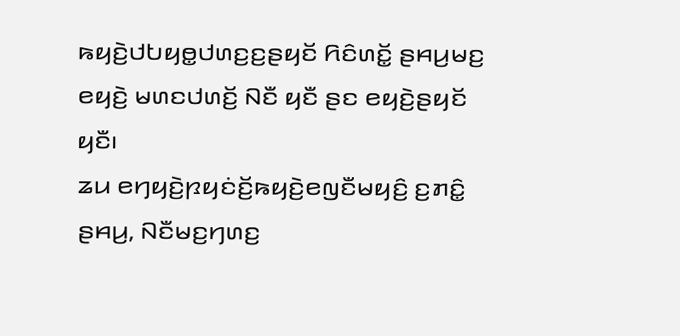ꤒꤟꤢꤧ꤬ꤓꤝꤟꤥ꤭ꤓꤛꤢ꤬ꤢ꤬ꤔꤟꤢꤩ ꤖꤢꤨꤛꤢꤩ꤭ ꤔꤌꤣ꤬ꤗꤢ꤬ ꤕꤟꤢꤧ꤬ ꤗꤛꤢꤓꤛꤢꤩ꤬ ꤡꤢꤪ ꤟꤢꤪ ꤔꤢ ꤕꤟꤢꤧ꤬ꤔꤟꤢꤩ ꤟꤢꤪ꤯
ꤘꤣ ꤕꤚꤟꤢꤧ꤬ꤐꤟꤢꤦꤢꤩ꤬ꤒꤟꤢꤧ꤬ꤕꤜꤢꤪꤗꤟꤢꤨ꤬ ꤢ꤬ꤊꤢꤨ꤭ ꤔꤌꤣ꤬, ꤡꤢꤪꤗꤢ꤬ꤚꤛꤢ꤬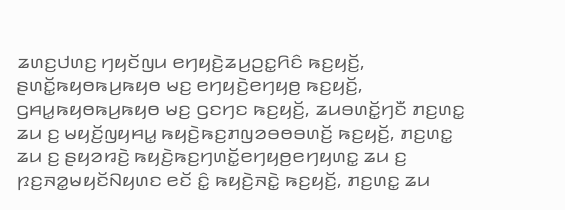ꤘꤛꤢ꤬ꤓꤛꤢ꤬ ꤚꤟꤢꤩꤜꤣ ꤕꤚꤟꤢꤧ꤬ꤘꤣ꤬ꤑꤢ꤭ꤖꤢꤨ ꤒꤢ꤬ꤟꤢꤩ꤬, ꤔꤛꤢꤩ꤭ꤒꤟꤥꤒꤣ꤬ꤒꤟꤥ ꤗꤢ꤬ ꤕꤚꤟꤢꤧ꤬ꤕꤚꤟꤥ꤬ ꤒꤢ꤬ꤟꤢꤩ꤬, ꤞꤌꤣ꤭ꤒꤟꤥꤒꤣ꤬ꤒꤟꤥ ꤗꤢ꤬ ꤞꤢꤚꤢ ꤒꤢ꤬ꤟꤢꤩ꤬, ꤘꤣꤋꤛꤢꤩ꤭ꤚꤢꤪ ꤊꤢ꤬ꤛꤢ꤭ ꤘꤣ ꤢ꤬ ꤗꤟꤢꤩ꤬ꤜꤟꤌꤣ꤭ ꤒꤟꤢꤧ꤬ꤒꤢ꤬ꤊꤜꤤꤋꤥꤋꤛꤢꤩ꤬ ꤒꤢ꤬ꤟꤢꤩ꤬, ꤊꤢ꤬ꤛꤢ꤭ ꤘꤣ ꤢ꤬ ꤔꤟꤤꤙꤢꤧ꤬ ꤒꤟꤢꤧ꤬ꤒꤢ꤬ꤚꤛꤢꤩ꤭ꤕꤚꤟꤥ꤬ꤕꤚꤟꤛꤢ꤭ ꤘꤣ ꤢ꤬ ꤐꤢ꤬ꤏꤤ꤭ꤗꤟꤢꤩꤡꤟꤛꤢ ꤕꤢꤩ ꤢꤨ꤭ ꤒꤟꤢꤧ꤬ꤏꤢꤧ꤭ ꤒꤢ꤬ꤟꤢꤩ꤬, ꤊꤢ꤬ꤛꤢ꤭ ꤘꤣ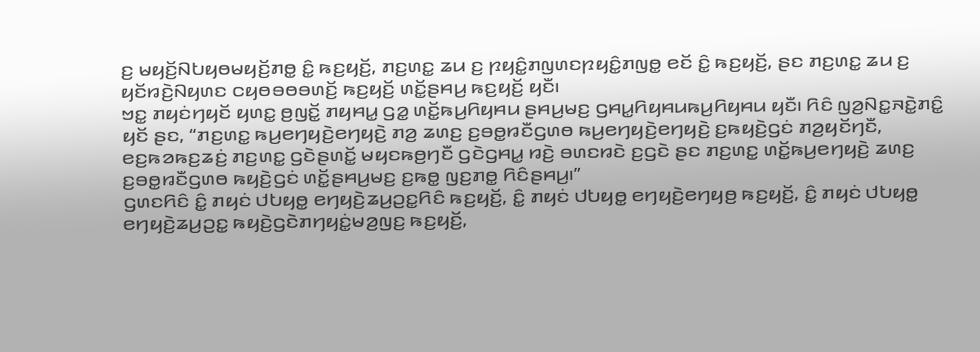ꤢ꤬ ꤗꤟꤢꤩ꤬ꤡꤝꤟꤥꤗꤟꤢꤩ꤬ꤊꤥ꤭ ꤢꤨ꤭ ꤒꤢ꤬ꤟꤢꤩ꤬, ꤊꤢ꤬ꤛꤢ꤭ ꤘꤣ ꤢ꤬ ꤐꤟꤢꤨ꤭ꤊꤜꤛꤢꤐꤟꤢꤨ꤭ꤊꤜꤥ꤭ ꤕꤢꤩ ꤢꤨ꤭ ꤒꤢ꤬ꤟꤢꤩ꤬, ꤔꤢ ꤊꤢ꤬ꤛꤢ꤭ ꤘꤣ ꤢ꤬ ꤟꤢꤩꤙꤢꤧ꤬ꤡꤟꤛꤢ ꤍꤟꤥꤋꤥꤋꤛꤢꤩ꤬ ꤒꤢ꤬ꤟꤢꤩ꤬ ꤛꤢꤩ꤭ꤔꤌꤣ꤬ ꤒꤢ꤬ꤟꤢꤩ꤬ ꤟꤢꤪ꤯
ꤠꤢ꤭ ꤊꤟꤢꤦꤚꤟꤢꤩ ꤟꤛꤢ꤭ ꤥ꤬ꤜꤢꤩ꤭ ꤊꤟꤌꤣ꤭ ꤞꤤ꤭ ꤛꤢꤩ꤭ꤒꤣ꤬ꤖꤟꤌꤣ ꤔꤌꤣ꤬ꤗꤢ꤬ ꤞꤌꤣ꤭ꤖꤟꤌꤣꤒꤣ꤬ꤖꤟꤌꤣ ꤟꤢꤪ꤯ ꤖꤢꤨ ꤜꤤ꤬ꤡꤢ꤭ꤏꤢꤧ꤭ꤊꤢꤨ꤭ ꤟꤢꤩ ꤔꤢ, “ꤊꤢ꤬ꤛꤢ꤭ ꤒꤣ꤬ꤕꤚꤟꤢꤧ꤬ꤕꤚꤟꤢꤧ꤬ ꤊꤤ꤬ ꤘꤛꤢ꤬ ꤢ꤬ꤋꤥ꤭ꤙꤢꤪꤞꤛꤥ ꤒꤣ꤬ꤕꤚꤟꤢꤧ꤬ꤕꤚꤟꤢꤧ꤬ ꤢ꤬ꤒꤟꤢꤧ꤬ꤞꤢꤦ ꤊꤤ꤬ꤟꤢꤩꤚꤢꤪ, ꤕꤢ꤬ꤒꤤꤒꤢ꤬ꤘꤢꤦ꤬ ꤊꤢ꤬ꤛꤢ꤭ ꤞꤢꤧꤔꤛꤢꤩ꤭ ꤗꤟꤢꤒꤥ꤬ꤚꤢꤪ ꤞꤢꤧꤞꤌꤣ꤭ ꤙꤢꤧ꤬ ꤋꤛꤢꤙꤢꤧ ꤢ꤬ꤞꤢꤧ ꤔꤢ ꤊꤢ꤬ꤛꤢ꤭ ꤛꤢꤩ꤭ꤒꤣ꤬ꤕꤚꤟꤢꤧ꤬ ꤘꤛꤢ꤬ ꤢ꤬ꤋꤥ꤭ꤙꤢꤪꤞꤛꤥ ꤒꤟꤢꤧ꤬ꤞꤢꤦ ꤛꤢꤩ꤭ꤔꤌꤣ꤬ꤗꤢ꤬ ꤢ꤬ꤒꤥ꤭ ꤜꤢ꤬ꤊꤥ꤭ ꤖꤢꤨꤔꤌꤣ꤬꤯”
ꤞꤛꤢꤖꤢꤨ ꤢꤨ꤭ ꤊꤟꤢꤦ ꤓꤝꤟꤥ꤭ ꤕꤚꤟꤢꤧ꤬ꤘꤣ꤬ꤑꤢ꤭ꤖꤢꤨ ꤒꤢ꤬ꤟꤢꤩ꤬, ꤢꤨ꤭ ꤊꤟꤢꤦ ꤓꤝꤟꤥ꤭ ꤕꤚꤟꤢꤧ꤬ꤕꤚꤟꤥ꤬ ꤒꤢ꤬ꤟꤢꤩ꤬, ꤢꤨ꤭ ꤊꤟꤢꤦ ꤓꤝꤟꤥ꤭ ꤕꤚꤟꤢꤧ꤬ꤘꤣ꤬ꤑꤢ꤭ ꤒꤟꤢꤧ꤬ꤞꤢꤧꤊꤚꤟꤢꤦ꤭ꤗꤤ꤬ꤜꤢ꤬ ꤒꤢ꤬ꤟꤢꤩ꤬,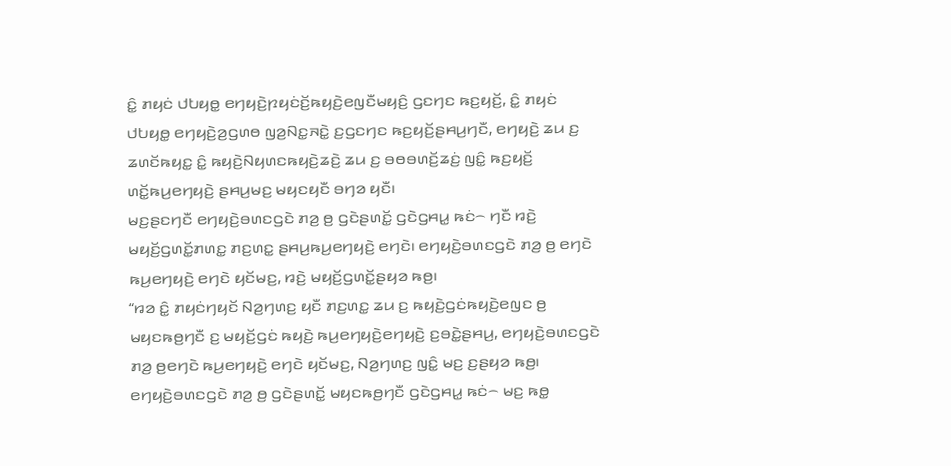ꤢꤨ꤭ ꤊꤟꤢꤦ ꤓꤝꤟꤥ꤭ ꤕꤚꤟꤢꤧ꤬ꤐꤟꤢꤦꤢꤩ꤬ꤒꤟꤢꤧ꤬ꤕꤜꤢꤪꤗꤟꤢꤨ꤬ ꤞꤢꤚꤢ ꤒꤢ꤬ꤟꤢꤩ꤬, ꤢꤨ꤭ ꤊꤟꤢꤦ ꤓꤝꤟꤥ꤭ ꤕꤚꤟꤢꤧ꤬ꤤ꤬ꤞꤛꤥ ꤜꤤ꤬ꤡꤢ꤭ꤏꤢꤧ꤭ ꤢ꤬ꤞꤢꤚꤢ ꤒꤢ꤬ꤟꤢꤩ꤬ꤔꤌꤣ꤬ꤚꤢꤪ, ꤕꤚꤟꤢꤧ꤬ ꤘꤣ ꤢ꤬ ꤘꤛꤢꤩꤒꤟꤢ꤭ ꤢꤨ꤭ ꤒꤟꤢꤧ꤬ꤡꤟꤛꤢꤒꤟꤢꤧ꤬ꤘꤢꤧ꤬ ꤘꤣ ꤢ꤬ ꤋꤥꤋꤛꤢꤩ꤬ꤘꤢꤦ꤬ ꤜꤢꤨ꤭ ꤒꤢ꤬ꤟꤢꤩ꤬ ꤛꤢꤩ꤭ꤒꤣ꤬ꤕꤚꤟꤢꤧ꤬ ꤔꤌꤣ꤬ꤗꤢ꤬ ꤗꤟꤢꤟꤢꤪ ꤋꤚꤤ ꤟꤢꤪ꤯
ꤗꤢ꤬ꤔꤢꤚꤢꤪ ꤕꤚꤟꤢꤧ꤬ꤋꤛꤢꤞꤢꤧ ꤊꤤ꤬ ꤥ꤬ ꤞꤢꤧꤔꤛꤢꤩ꤭ ꤞꤢꤧꤞꤌꤣ꤭ ꤒꤢꤦ꤮ ꤚꤢꤪ ꤙꤢꤧ꤬ ꤗꤟꤢꤩ꤬ꤞꤛꤢꤩ꤭ꤊꤛꤢ꤭ ꤊꤢ꤬ꤛꤢ꤭ ꤔꤌꤣ꤬ꤒꤣ꤬ꤕꤚꤟꤢꤧ꤬ ꤕꤚꤢꤧ꤯ ꤕꤚꤟꤢꤧ꤬ꤋꤛꤢꤞꤢꤧ ꤊꤤ꤬ ꤥ꤬ ꤕꤚꤢꤧ ꤒꤣ꤬ꤕꤚꤟꤢꤧ꤬ ꤕꤚꤢꤧ ꤟꤢꤩꤗꤢ꤬, ꤙꤢꤧ꤬ ꤗꤟꤢꤩ꤬ꤞꤛꤢꤩ꤭ꤔꤟꤤ ꤒꤥ꤬꤯
“ꤙꤤ ꤢꤨ꤭ ꤊꤟꤢꤦꤚꤟꤢꤩ ꤡꤤ꤬ꤚꤛꤢ꤬ ꤟꤢꤪ ꤊꤢ꤬ꤛꤢ꤭ ꤘꤣ ꤢ꤬ ꤒꤟꤢꤧ꤬ꤞꤢꤦꤒꤟꤢꤧ꤬ꤕꤜꤢ ꤥ꤬ ꤗꤟꤢꤒꤥ꤬ꤚꤢꤪ ꤢ꤬ ꤗꤟꤢꤩ꤬ꤞꤢꤦ ꤒꤟꤢꤧ꤬ ꤒꤣ꤬ꤕꤚꤟꤢꤧ꤬ꤕꤚꤟꤢꤧ꤬ ꤢ꤬ꤋꤢꤧ꤭ꤔꤌꤣ꤬, ꤕꤚꤟꤢꤧ꤬ꤋꤛꤢꤞꤢꤧ ꤊꤤ꤬ ꤥ꤬ꤕꤚꤢꤧ ꤒꤣ꤬ꤕꤚꤟꤢꤧ꤬ ꤕꤚꤢꤧ ꤟꤢꤩꤗꤢ꤬, ꤡꤤ꤬ꤚꤛꤢ꤬ ꤜꤢꤨ꤭ ꤗꤢ꤬ ꤢ꤬ꤔꤟꤤ ꤒꤥ꤬꤯ ꤕꤚꤟꤢꤧ꤬ꤋꤛꤢꤞꤢꤧ ꤊꤤ꤬ ꤥ꤬ ꤞꤢꤧꤔꤛꤢꤩ꤭ ꤗꤟꤢꤒꤥ꤬ꤚꤢꤪ ꤞꤢꤧꤞꤌꤣ꤭ ꤒꤢꤦ꤮ ꤗꤢ꤬ ꤒꤥ꤭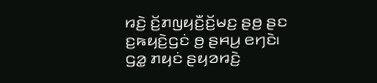ꤙꤢꤧ꤬ ꤢꤩ꤬ꤊꤜꤟꤢꤪ꤬ꤢꤩ꤬ꤗꤢ꤬ ꤔꤥ꤬ ꤔꤢ ꤢ꤬ꤒꤟꤢꤧ꤬ꤞꤢꤦ ꤥ꤬ ꤔꤌꤣ꤬ ꤕꤚꤢꤧ꤯
ꤞꤤ꤭ ꤊꤟꤢꤦ ꤔꤟꤤꤙꤢꤧ꤬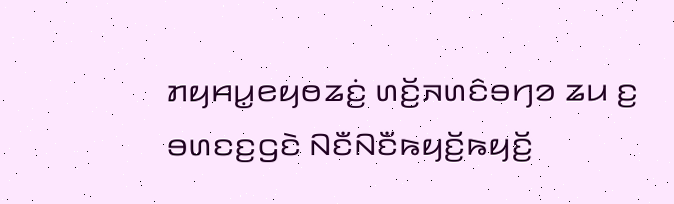ꤊꤟꤌꤣ꤭ꤕꤟꤥꤘꤢꤦ꤬ ꤛꤢꤩ꤬ꤏꤛꤢꤨꤋꤚꤤ ꤘꤣ ꤢ꤬ ꤋꤛꤢꤢ꤬ꤞꤢꤧ ꤡꤢꤪꤡꤢꤪꤒꤟꤢꤩ꤬ꤒꤟꤢꤩ꤬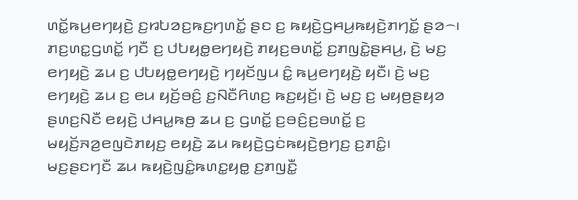ꤛꤢꤩ꤭ꤒꤣ꤬ꤕꤚꤟꤢꤧ꤬ ꤢ꤬ꤙꤝꤤꤢ꤬ꤒꤢ꤬ꤚꤛꤢꤩ꤭ ꤔꤢ ꤢ꤬ ꤒꤟꤢꤧ꤬ꤞꤌꤣ꤬ꤒꤟꤢꤧ꤬ꤊꤚꤢꤩ꤭ ꤔꤤ꤮꤯ ꤊꤢ꤬ꤛꤢ꤭ꤞꤛꤢꤩ꤭ ꤚꤢꤪ ꤢ꤬ ꤓꤝꤟꤥ꤭ꤕꤚꤟꤢꤧ꤬ ꤊꤟꤢ꤬ꤋꤛꤢꤩ꤭ ꤢ꤬ꤊꤜꤢꤧ꤭ꤔꤌꤣ꤬, ꤢꤧ꤬ ꤗꤢ꤬ ꤕꤚꤟꤢꤧ꤬ ꤘꤣ ꤢ꤬ ꤓꤝꤟꤥ꤭ꤕꤚꤟꤢꤧ꤬ ꤚꤟꤢꤩꤜꤣ ꤢꤨ꤭ ꤒꤣ꤬ꤕꤚꤟꤢꤧ꤬ ꤟꤢꤪ꤯ ꤢꤧ꤬ ꤗꤢ꤬ ꤕꤚꤟꤢꤧ꤬ ꤘꤣ ꤢ꤬ ꤕꤣ ꤟꤢꤩ꤬ꤋꤢꤨ꤬ ꤢ꤬ꤡꤢꤪꤖꤛꤢ꤬ ꤒꤢ꤬ꤟꤢꤩ꤬꤯ ꤢꤧ꤬ ꤗꤢ꤬ ꤢ꤬ ꤗꤟꤥ꤬ꤔꤟꤤ ꤔꤛꤢ꤬ꤡꤢꤪ ꤕꤟꤢꤧ꤬ ꤓꤌꤣ꤭ꤒꤥ꤬ ꤘꤣ ꤢ꤬ ꤞꤛꤢꤩ꤭ ꤢ꤬ꤋꤢꤨ꤬ꤢ꤬ꤋꤛꤢꤩ꤭ ꤢ꤬ ꤗꤟꤢꤩ꤬ꤏꤤ꤬ꤕꤜꤢꤧꤊꤟꤢ꤬ ꤕꤟꤢꤧ꤬ ꤘꤣ ꤒꤟꤢꤧ꤬ꤞꤢꤦꤒꤟꤢꤧ꤬ꤥ꤬ꤚꤢ꤬ ꤢ꤬ꤊꤢꤨ꤭꤯
ꤗꤢ꤬ꤔꤢꤚꤢꤪ ꤘꤣ ꤒꤟꤢꤧ꤬ꤜꤢꤨ꤭ꤒꤛꤢ꤭ꤟꤥ꤭ ꤢ꤬ꤊꤜꤢꤪ꤭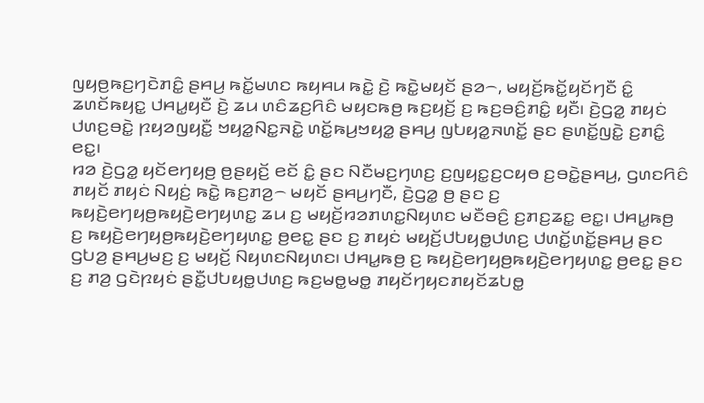ꤜꤟꤥ꤬ꤒꤢ꤬ꤚꤢꤧꤊꤢꤨ꤭ ꤔꤌꤣ꤬ ꤒꤢꤩ꤭ꤗꤛꤢ ꤒꤟꤌꤣ ꤒꤢꤧ꤭ ꤢꤧ꤬ ꤒꤢꤧ꤭ꤗꤟꤢꤩ ꤔꤤ꤮, ꤗꤟꤢꤩ꤬ꤒꤢꤩ꤭ꤟꤢꤩꤚꤢꤪ ꤢꤨ꤭ ꤘꤛꤢꤩꤒꤟꤢ꤭ ꤓꤌꤣ꤭ꤟꤢꤪ ꤢꤧ꤬ ꤘꤣ ꤛꤢꤨꤘꤢ꤬ꤖꤢꤨ ꤗꤟꤢꤒꤥ꤬ ꤒꤢ꤬ꤟꤢꤩ꤬ ꤢ꤬ ꤒꤢ꤬ꤋꤢꤨ꤬ꤊꤢꤨ꤭ ꤟꤢꤪ꤯ ꤢꤧ꤬ꤞꤤ꤭ ꤊꤟꤢꤦ ꤓꤛꤢ꤬ꤋꤢꤧ꤭ ꤐꤟꤤꤜꤟꤢꤪ꤭ ꤠꤟꤤ꤭ꤡꤢ꤭ꤏꤢꤧ꤭ ꤛꤢꤩ꤭ꤒꤣ꤬ꤠꤟꤤ꤭ ꤔꤌꤣ꤬ ꤜꤝꤟꤤ꤭ꤏꤛꤢꤩ꤭ ꤔꤢ ꤔꤛꤢꤩ꤭ꤜꤢꤧ꤭ ꤢ꤬ꤊꤢꤨ꤭ ꤕꤢ꤭꤯
ꤙꤤ ꤢꤧ꤬ꤞꤤ꤭ ꤟꤢꤩꤕꤚꤟꤥ꤬ ꤥ꤬ꤔꤟꤢꤩ꤬ ꤕꤢꤩ ꤢꤨ꤭ ꤔꤢ ꤡꤢꤪꤗꤢ꤬ꤚꤛꤢ꤬ ꤢ꤬ꤜꤟꤢ꤭ꤢ꤬ꤍꤟꤥ ꤢ꤬ꤋꤢꤧ꤭ꤔꤌꤣ꤬, ꤞꤛꤢꤖꤢꤨ ꤊꤟꤢꤩ ꤊꤟꤢꤦ ꤡꤟꤢꤦ꤬ ꤒꤢꤧ꤭ ꤒꤢ꤬ꤊꤤ꤬꤮ ꤗꤟꤢꤩ ꤔꤌꤣ꤬ꤚꤢꤪ, ꤢꤧ꤬ꤞꤤ꤭ ꤥ꤬ ꤔꤢ ꤢ꤬ ꤒꤟꤢꤧ꤬ꤕꤚꤟꤥ꤬ꤒꤟꤢꤧ꤬ꤕꤚꤟꤛꤢ꤭ ꤘꤣ ꤢ꤬ ꤗꤟꤢꤩ꤬ꤙꤤꤊꤛꤢ꤭ꤡꤟꤛꤢ ꤗꤢꤪꤋꤢꤨ꤬ ꤢ꤬ꤊꤢ꤬ꤘꤢ꤭ ꤕꤢ꤭꤯ ꤓꤌꤣ꤭ꤒꤥ꤬ ꤢ꤬ ꤒꤟꤢꤧ꤬ꤕꤚꤟꤥ꤬ꤒꤟꤢꤧ꤬ꤕꤚꤟꤛꤢ꤭ ꤥ꤬ꤕꤢ꤭ ꤔꤢ ꤢ꤬ ꤊꤟꤢꤦ ꤗꤟꤢꤩ꤬ꤓꤝꤟꤥ꤭ꤓꤛꤢ꤬ ꤓꤛꤢꤩ꤭ꤛꤢꤩ꤭ꤔꤌꤣ꤬ ꤔꤢ ꤞꤝꤤ꤬ ꤔꤌꤣ꤬ꤗꤢ꤬ ꤢ꤬ ꤗꤟꤢꤩ꤬ ꤡꤟꤛꤢꤡꤟꤛꤢ꤯ ꤓꤌꤣ꤭ꤒꤥ꤬ ꤢ꤬ ꤒꤟꤢꤧ꤬ꤕꤚꤟꤥ꤬ꤒꤟꤢꤧ꤬ꤕꤚꤟꤛꤢ꤭ ꤥ꤬ꤕꤢ꤭ ꤔꤢ ꤢ꤬ ꤊꤤ꤬ ꤞꤢꤧꤐꤟꤢꤦ ꤔꤢꤪ꤭ꤓꤝꤟꤥ꤭ꤓꤛꤢ꤬ ꤒꤢ꤬ꤗꤥ꤭ꤗꤥ꤭ ꤊꤟꤢꤩꤚꤟꤢꤊꤟꤢꤩꤘꤝꤥ꤭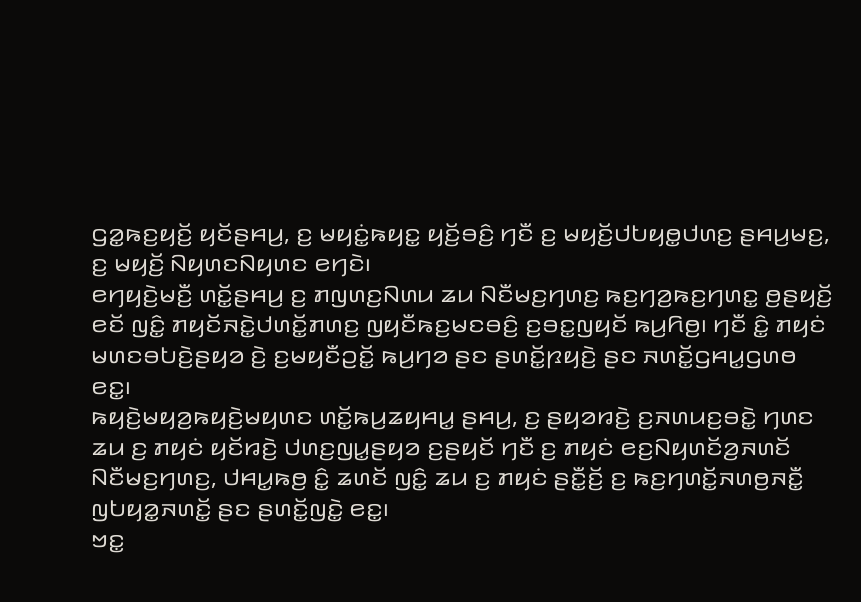ꤞꤤ꤭ꤒꤢ꤬ꤟꤢꤩ꤬ ꤟꤢꤩꤔꤌꤣ꤬, ꤢ꤬ ꤗꤟꤢꤦ꤭ꤒꤟꤢ꤭ ꤟꤢꤩ꤬ꤋꤢꤨ꤬ ꤚꤢꤪ ꤢ꤬ ꤗꤟꤢꤩ꤬ꤓꤝꤟꤥ꤭ꤓꤛꤢ꤬ ꤔꤌꤣ꤬ꤗꤢ꤬, ꤢ꤬ ꤗꤟꤢꤩ꤬ ꤡꤟꤛꤢꤡꤟꤛꤢ ꤕꤚꤢꤧ꤯
ꤕꤚꤟꤢꤧ꤬ꤗꤢꤪ꤬ ꤛꤢꤩ꤭ꤔꤌꤣ꤬ ꤢ꤬ ꤊꤜꤛꤢ꤬ꤡꤛꤣ ꤘꤣ ꤡꤢꤪꤗꤢ꤬ꤚꤛꤢ꤬ ꤒꤢ꤬ꤚꤤ꤬ꤒꤢ꤬ꤚꤛꤢ꤭ ꤥ꤬ꤔꤟꤢꤩ꤬ ꤕꤢꤩ ꤜꤢꤨ꤭ ꤊꤟꤢꤩꤏꤢꤧ꤭ꤓꤛꤢꤩ꤭ꤊꤛꤢ꤬ ꤜꤟꤢꤪꤒꤢ꤬ꤗꤢꤋꤢꤨ꤬ ꤢ꤬ꤋꤢ꤭ꤜꤟꤢꤩ ꤒꤣ꤬ꤖꤥ꤬꤯ ꤚꤢꤪ ꤢꤨ꤭ ꤊꤟꤢꤦ ꤗꤛꤢꤋꤝꤢꤧ꤬ꤔꤟꤤ ꤢꤧ꤬ ꤢ꤬ꤗꤟꤢꤪꤑꤢꤩ꤭ ꤒꤣ꤬ꤚꤤ ꤔꤢ ꤔꤛꤢꤩ꤭ꤐꤟꤢꤧ꤬ ꤔꤢ ꤏꤛꤢꤩ꤭ꤞꤌꤣ꤭ꤞꤛꤥ ꤕꤢ꤭꤯
ꤒꤟꤢꤧ꤬ꤗꤟꤤ꤬ꤒꤟꤢꤧ꤬ꤗꤟꤛꤢ ꤛꤢꤩ꤭ꤒꤣ꤬ꤘꤟꤌꤣ꤭ ꤔꤌꤣ꤬, ꤢ꤬ ꤔꤟꤤꤙꤢꤧ꤬ ꤢ꤬ꤏꤛꤣꤢ꤬ꤋꤢꤧ꤭ ꤚꤛꤢ ꤘꤣ ꤢ꤬ ꤊꤟꤢꤦ ꤟꤢꤩꤙꤢꤧ꤬ ꤓꤛꤢ꤬ꤜꤣ꤭ꤔꤟꤤ ꤢ꤬ꤔꤟꤢꤩ ꤚꤢꤪ ꤢ꤬ ꤊꤟꤢꤦ ꤕꤢ꤬ꤡꤟꤛꤢꤩꤤ꤬ꤏꤛꤢꤩ ꤡꤢꤪꤗꤢ꤬ꤚꤛꤢ꤬, ꤓꤌꤣ꤭ꤒꤥ꤬ ꤢꤨ꤭ ꤘꤛꤢꤩ ꤜꤢꤨ꤭ ꤘꤣ ꤢ꤬ ꤊꤟꤢꤦ ꤔꤢꤪ꤭ꤢꤩ꤬ ꤢ꤬ ꤒꤢ꤬ꤚꤛꤢꤩ꤭ꤏꤛꤥ꤬ꤏꤢꤪ꤭ ꤜꤝꤟꤤ꤭ꤏꤛꤢꤩ꤭ ꤔꤢ ꤔꤛꤢꤩ꤭ꤜꤢꤧ꤭ ꤕꤢ꤭꤯
ꤠꤢ꤭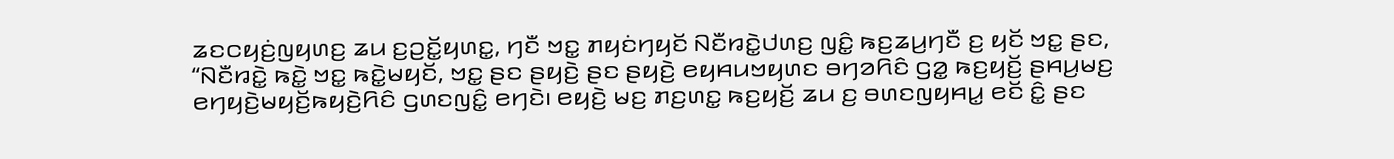ꤘꤢꤍꤟꤢꤦ꤬ꤜꤟꤛꤢ꤬ ꤘꤣ ꤢ꤬ꤑꤢꤩ꤭ꤟꤛꤢ꤭, ꤚꤢꤪ ꤠꤢ꤭ ꤊꤟꤢꤦꤚꤟꤢꤩ ꤡꤢꤪꤙꤢꤧ꤭ꤓꤛꤢ꤬ ꤜꤢꤨ꤭ ꤒꤢ꤬ꤘꤣ꤬ꤚꤢꤪ ꤢ꤬ ꤟꤢꤩ ꤠꤢ꤭ ꤔꤢ, “ꤡꤢꤪꤙꤢꤧ꤭ ꤒꤢꤧ꤭ ꤠꤢ꤭ ꤒꤢꤧ꤭ꤗꤟꤢꤩ, ꤠꤢ꤭ ꤔꤢ ꤔꤟꤢꤧ꤬ ꤔꤢ ꤔꤟꤢꤧ꤬ ꤕꤟꤌꤣꤠꤟꤛꤢ ꤋꤚꤤꤖꤢꤨ ꤞꤤ꤭ ꤒꤢ꤬ꤟꤢꤩ꤬ ꤔꤌꤣ꤬ꤗꤢ꤬ ꤕꤚꤟꤢꤧ꤬ꤗꤟꤢꤩ꤬ꤒꤟꤢꤧ꤬ꤖꤢꤨ ꤞꤛꤢꤜꤢꤨ꤭ ꤕꤚꤢꤧ꤯ ꤕꤟꤢꤧ꤬ ꤗꤢ꤬ ꤊꤢ꤬ꤛꤢ꤭ ꤒꤢ꤬ꤟꤢꤩ꤬ ꤘꤣ ꤢ꤬ ꤋꤛꤢꤜꤟꤌꤣ꤭ ꤕꤢꤩ ꤢꤨ꤭ ꤔꤢ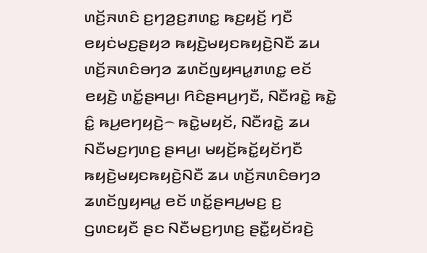ꤛꤢꤩ꤬ꤏꤛꤢꤨ ꤢ꤬ꤚꤤ꤬ꤢ꤬ꤊꤛꤢ꤭ ꤒꤢ꤬ꤟꤢꤩ꤬ ꤚꤢꤪ ꤕꤟꤢꤦꤗꤢ꤬ꤔꤟꤤ ꤒꤟꤢꤧ꤬ꤗꤟꤢꤒꤟꤢꤧ꤬ꤡꤢꤪ ꤘꤣ ꤛꤢꤩ꤬ꤏꤛꤢꤨꤋꤚꤤ ꤘꤛꤢꤩꤜꤟꤌꤣ꤭ꤊꤛꤢ꤭ ꤕꤢꤩ ꤕꤟꤢꤧ꤬ ꤛꤢꤩ꤭ꤔꤌꤣ꤬꤯ ꤖꤢꤨꤔꤌꤣ꤬ꤚꤢꤪ, ꤡꤢꤪꤙꤢꤧ꤭ ꤒꤢꤧ꤭ ꤢꤨ꤭ ꤒꤣ꤬ꤕꤚꤟꤢꤧ꤬꤮ ꤒꤢꤧ꤭ꤗꤟꤢꤩ, ꤡꤢꤪꤙꤢꤧ꤭ ꤘꤣ ꤡꤢꤪꤗꤢ꤬ꤚꤛꤢ꤬ ꤔꤌꤣ꤬꤯ ꤗꤟꤢꤩ꤬ꤒꤢꤩ꤭ꤟꤢꤩꤚꤢꤪ ꤒꤟꤢꤧ꤬ꤗꤟꤢꤒꤟꤢꤧ꤬ꤡꤢꤪ ꤘꤣ ꤛꤢꤩ꤬ꤏꤛꤢꤨꤋꤚꤤ ꤘꤛꤢꤩꤜꤟꤌꤣ꤭ ꤕꤢꤩ ꤛꤢꤩ꤭ꤔꤌꤣ꤬ꤗꤢ꤬ ꤢ꤬ ꤞꤛꤢꤟꤢꤪ ꤔꤢ ꤡꤢꤪꤗꤢ꤬ꤚꤛꤢ꤬ ꤔꤢꤪ꤭ꤟꤢꤩꤙꤢꤧ꤬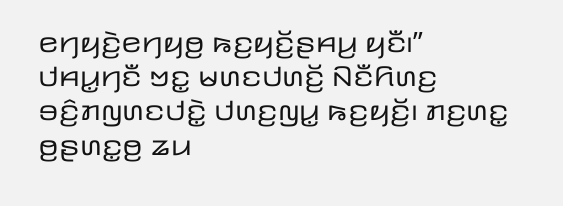ꤕꤚꤟꤢꤧ꤬ꤕꤚꤟꤥ꤬ ꤒꤢ꤬ꤟꤢꤩ꤬ꤔꤌꤣ꤬ ꤟꤢꤪ꤯”
ꤓꤌꤣ꤭ꤚꤢꤪ ꤠꤢ꤭ ꤗꤛꤢꤓꤛꤢꤩ꤬ ꤡꤢꤪꤖꤛꤢ꤬ ꤋꤢꤨ꤬ꤊꤜꤛꤢꤓꤢꤧ꤭ ꤓꤛꤢ꤬ꤜꤣ꤭ ꤒꤢ꤬ꤟꤢꤩ꤬꤯ ꤊꤢ꤬ꤛꤢ꤭ ꤥ꤬ꤔꤛꤢ꤭ꤥ꤬ ꤘꤣ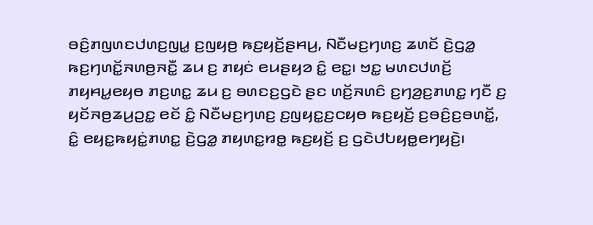ꤋꤢꤨ꤬ꤊꤜꤛꤢꤓꤛꤢ꤬ꤜꤣ꤭ ꤢ꤬ꤜꤟꤥ꤬ ꤒꤢ꤬ꤟꤢꤩ꤬ꤔꤌꤣ꤬, ꤡꤢꤪꤗꤢ꤬ꤚꤛꤢ꤬ ꤘꤛꤢꤩ ꤢꤧ꤬ꤞꤤ꤭ ꤒꤢ꤬ꤚꤛꤢꤩ꤭ꤏꤛꤥ꤬ꤏꤢꤪ꤭ ꤘꤣ ꤢ꤬ ꤊꤟꤢꤦ ꤕꤣꤔꤟꤤ ꤢꤨ꤭ ꤕꤢ꤭꤯ ꤠꤢ꤭ ꤗꤛꤢꤓꤛꤢꤩ꤬ ꤊꤟꤌꤣ꤭ꤕꤟꤥ ꤊꤢ꤬ꤛꤢ꤭ ꤘꤣ ꤢ꤬ ꤋꤛꤢꤢ꤬ꤞꤢꤧ ꤔꤢ ꤛꤢꤩ꤬ꤏꤛꤢꤨ ꤢ꤬ꤚꤤ꤬ꤢ꤬ꤊꤛꤢ꤭ ꤚꤢꤪ ꤢ꤬ ꤟꤢꤩꤏꤥ꤬ꤘꤣ꤬ꤑꤢ꤭ ꤕꤢꤩ ꤢꤨ꤭ ꤡꤢꤪꤗꤢ꤬ꤚꤛꤢ꤬ ꤢ꤬ꤜꤟꤢ꤭ꤢ꤬ꤍꤟꤥ ꤒꤢ꤬ꤟꤢꤩ꤬ ꤢ꤬ꤋꤢꤨ꤬ꤢ꤬ꤋꤛꤢꤩ꤭, ꤢꤨ꤭ ꤕꤟꤢ꤭ꤒꤟꤢꤦ꤭ꤊꤛꤢ꤭ ꤢꤧ꤬ꤞꤤ꤭ ꤊꤟꤛꤢ꤭ꤙꤥ꤭ ꤒꤢ꤬ꤟꤢꤩ꤬ ꤢ꤬ ꤞꤢꤧꤓꤝꤟꤥ꤭ꤕꤚꤟꤢꤧ꤬꤯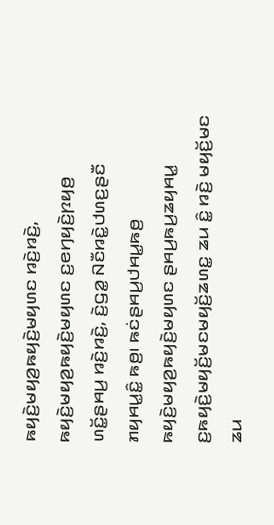ꤒꤟꤢꤧ꤬ꤗꤟꤤ꤬ꤒꤟꤢꤧ꤬ꤗꤟꤛꤢ ꤙꤢꤧ꤬ꤙꤢꤧ꤬, ꤒꤟꤢꤧ꤬ꤗꤟꤤ꤬ꤒꤟꤢꤧ꤬ꤗꤟꤛꤢ ꤢ꤬ꤕꤚꤟꤢꤧ꤬ꤐꤟꤥ꤬ ꤛꤢꤩ꤭ꤔꤌꤣ꤬ ꤙꤢꤧ꤬ꤙꤢꤧ꤬, ꤢꤧ꤬ꤞꤤ꤭ ꤡꤢꤪꤙꤢꤧ꤭ꤓꤛꤢ꤬ꤔꤢꤪ ꤊꤟꤌꤣ꤭ꤢꤨ꤭ ꤒꤥ꤬꤯ ꤒꤢꤦꤔꤌꤣ꤬ꤓꤌꤣ꤭ꤒꤥ꤬ ꤒꤟꤢꤧ꤬ꤗꤟꤤ꤬ꤒꤟꤢꤧ꤬ꤗꤟꤛꤢ ꤔꤌꤣ꤬ꤒꤣ꤬ꤘꤟꤌꤣ꤭ ꤢ꤬ꤒꤟꤢꤧ꤬ꤗꤟꤢꤩ꤬ꤗꤢꤗꤟꤢꤩ꤬ꤘꤛꤢ꤭ ꤘꤣ ꤢꤨ꤭ ꤙꤢꤧ꤬ ꤗꤟꤢꤩ꤬ꤗꤢ ꤘꤣ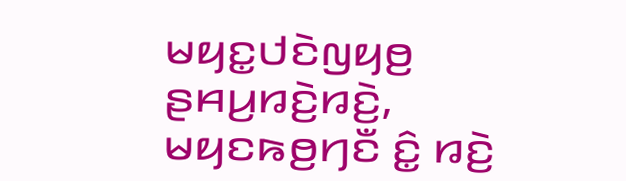ꤗꤟꤢ꤭ꤓꤢꤧꤜꤟꤥ꤬ ꤔꤌꤣ꤬ꤙꤢꤧ꤬ꤙꤢꤧ꤬, ꤗꤟꤢꤒꤥ꤬ꤚꤢꤪ ꤢꤨ꤭ ꤙꤢꤧ꤬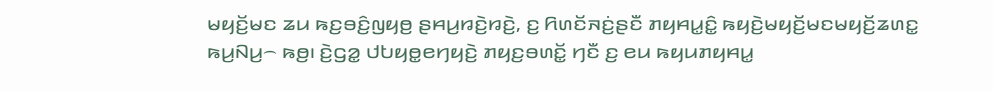ꤗꤟꤢꤩ꤬ꤗꤢ ꤘꤣ ꤒꤢ꤬ꤋꤢꤨ꤬ꤜꤟꤥ꤬ ꤔꤌꤣ꤬ꤙꤢꤧ꤬ꤙꤢꤧ꤬, ꤢ꤬ ꤖꤛꤢꤩꤏꤢꤦ꤬ꤔꤢꤪ ꤊꤟꤌꤣ꤭ꤢꤨ꤭ ꤒꤟꤢꤧ꤬ꤗꤟꤢꤩ꤬ꤗꤢꤗꤟꤢꤩ꤬ꤘꤛꤢ꤭ ꤒꤣ꤬ꤡꤣ꤬꤮ ꤒꤥ꤬꤯ ꤢꤧ꤬ꤞꤤ꤭ ꤓꤝꤟꤥ꤭ꤕꤚꤟꤢꤧ꤬ ꤊꤟꤢ꤬ꤋꤛꤢꤩ꤭ ꤚꤢꤪ ꤢ꤬ ꤕꤣ ꤒꤟꤣꤊꤟꤌꤣ꤭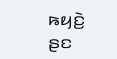ꤒꤟꤢꤧ꤬ ꤔꤢ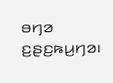ꤋꤚꤤ ꤢ꤬ꤔꤢ꤬ꤒꤣ꤬ꤚꤤ꤯